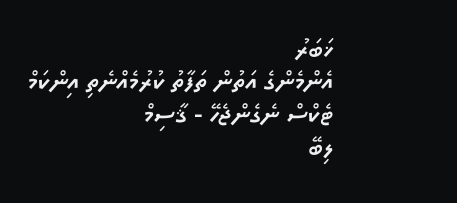ޚަބަރު
އެންމެންގެ އަތުން ތަފާތު ކުރުމެއްނެތި އިންކަމް ޓެކްސް ނެގެންޖެހޭ - ޤާސިމް
ލިބޭ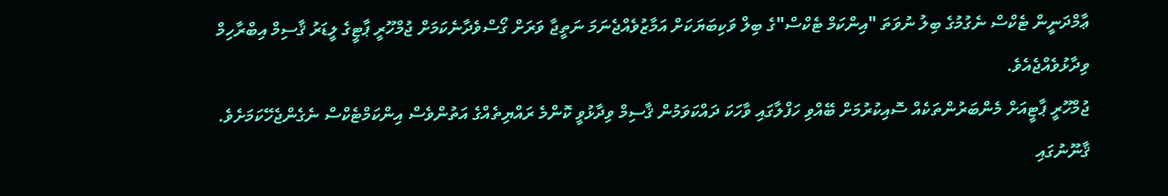ޢާމްދަނީން ޓެކްސް ނެގުމުގެ ބިލު ނުވަތަ "އިންކަމް ޓެކްސް"ގެ ބިލް ވަކިބަޔަކަށް އަމާޒުވެއްޖެނަމަ ނަތީޖާ ވަރަށް ގޯސްވެދާނެކަމަށް ޖުމްހޫރީ ޕާޓީގެ ލީޑަރު ޤާސިމް އިބްރާހިމް ވިދާޅުވެއްޖެއެވެ.
ޖުމްހޫރީ ޕާޓީއަށް މެންބަރުންތަކެއް ސޮއިކުރުމަށް ބޭއްވި ހަފްލާގައި ވާހަކަ ދައްކަވަމުން ޤާސިމް ވިދާޅުވީ ކޮންމެ ރައްޔިތެއްގެ އަތުންވެސް އިންކަމްޓެކްސް ނެގެންޖެހޭކަމަށެވެ. ޤާނޫނުގައި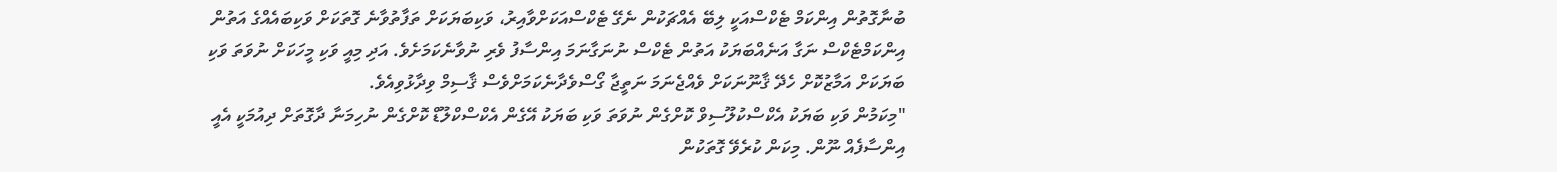ބުނާގޮތުން އިންކަމް ޓެކްސްއަކީ ލިބޭ އެއްޗަކުން ނެގޭ ޓެކްސްއަކަށްވާއިރު، ވަކިބަޔަކަށް ތަފާތުވާނެ ގޮތަކަށް ވަކިބައެއްގެ އަތުން އިންކަމްޓެކްސް ނަގާ އަނެއްބަޔަކު އަތުން ޓެކްސް ނުނަގާނަމަ އިންސާފު ވެރި ނުވާނެކަމަށެވެ. އަދި މިއީ ވަކި މީހަކަށް ނުވަތަ ވަކި ބަޔަކަށް އަމާޒުކޮށް ހެދޭ ޤާނޫނަކަށް ވެއްޖެނަމަ ނަތީޖާ ގޯސްވެދާނެކަމަށްވެސް ޤާސިމް ވިދާޅުވިއެވެ.
"މިކަމުން ވަކި ބަޔަކު އެކްސްކުލޫސިވް ކޮށްގެން ނުވަތަ ވަކި ބަޔަކު އޭގެން އެކްސްކްލޫޑް ކޮށްގެން ނުހިމަނާ ދާގޮތަށް ދިއުމަކީ އެއީ އިންސާފެއް ނޫން. މިކަން ކުރެވޭ ގޮތަކުން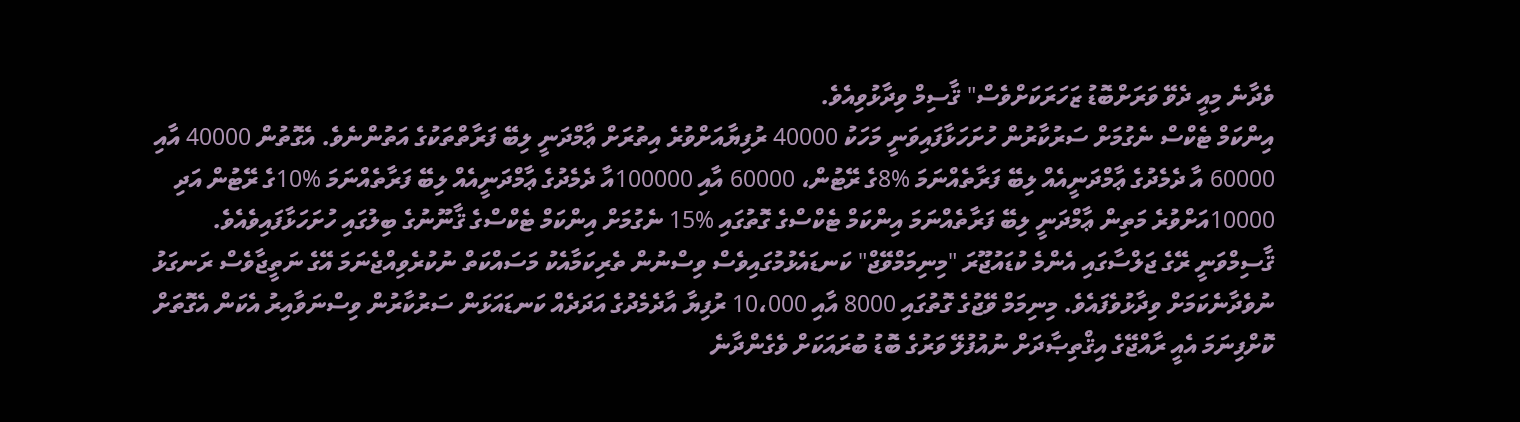ވެދާނެ މިއީ ދެވޭ ވަރަށްބޮޑު ޒަހަރަކަށްވެސް" ޤާސިމް ވިދާޅުވިއެވެ.
އިންކަމް ޓެކްސް ނެގުމަށް ސަރުކާރުން ހުށަހަޅާފައިވަނީ މަހަކު 40000 ރުފިޔާއަށްވުރެ އިތުރަށް ޢާމްދަނީ ލިބޭ ފަރާތްތަކުގެ އަތުންނެވެ. އެގޮތުން 40000 އާއި 60000 އާ ދެމެދުގެ ޢާމްދަނީއެއް ލިބޭ ފަރާތެއްނަމަ %8ގެ ރޭޓުން، 60000 އާއި 100000އާ ދެމެދުގެ ޢާމްދަނީއެއް ލިބޭ ފަރާތެއްނަމަ %10ގެ ރޭޓުން އަދި 10000އަށްވުރެ މަތިން ޢާމްދަނީ ލިބޭ ފަރާތެއްނަމަ އިންކަމް ޓެކްސްގެ ގޮތުގައި %15 ނެގުމަށް އިންކަމް ޓެކްސްގެ ޤާނޫނުގެ ބިލުގައި ހުށަހަޅާފައިވެއެވެ.
ޤާސިމްވަނީ ރޭގެ ޖަލްސާގައި އެންމެ ކުޑައުޖޫރަ "މިނިމަމްވޭޖް" ކަނޑައެޅުމުގައިވެސް ވިސްނުން ތެރިކަމާއެކު މަސައްކަތް ނުކުރެވިއްޖެނަމަ އޭގެ ނަތީޖާވެސް ރަނގަޅު ނުވެދާނެކަމަށް ވިދާޅުވެފައެވެ. މިނިމަމް ވޭޖުގެ ގޮތުގައި 8000 އާއި 10،000 ރުފިޔާ އާދެމެދުގެ އަދަދެއް ކަނޑައަޅަން ސަރުކާރުން ވިސްނަވާއިރު އެކަން އެގޮތަށް ކޮށްފިނަމަ އެއީ ރާއްޖޭގެ އިޤްތިޞާދަށް ނުއުފުލޭ ވަރުގެ ބޮޑު ބުރައަކަށް ވެގެންދާނެ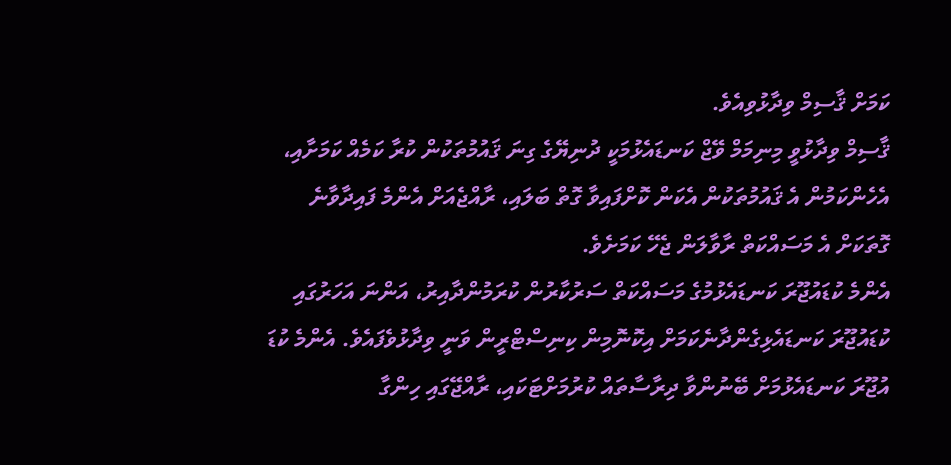ކަމަށް ޤާސިމް ވިދާޅުވިއެވެ.
ޤާސިމް ވިދާޅުވީ މިނިމަމް ވޭޖް ކަނޑައެޅުމަކީ ދުނިޔޭގެ ގިނަ ޤައުމުތަކުން ކުރާ ކަމެއް ކަމަށާއި، އެހެންކަމުން އެ ޤައުމުތަކުން އެކަން ކޮށްފައިވާ ގޮތް ބަލައި، ރާއްޖެއަށް އެންމެ ފައިދާވާނެ ގޮތަކަށް އެ މަސައްކަތް ރާވާލަން ޖެހޭ ކަމަށެވެ.
އެންމެ ކުޑައުޖޫރަ ކަނޑައެޅުމުގެ މަސައްކަތް ސަރުކާރުން ކުރަމުންދާއިރު، އަންނަ އަހަރުގައި ކުޑައުޖޫރަ ކަނޑައެޅިގެންދާނެކަމަށް އިކޮނޮމިން ކިނިސްޓްރީން ވަނީ ވިދާޅުވެފައެވެ. އެންމެ ކުޑަ އުޖޫރަ ކަނޑައެޅުމަށް ބޭނުންވާ ދިރާސާތައް ކުރުމަށްޓަކައި، ރާއްޖޭގައި ހިންގާ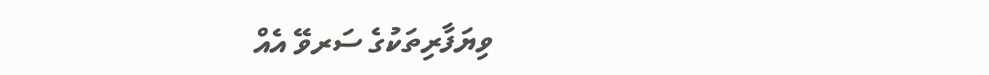ވިޔަފާރިތަކުގެ ސަރވޭ އެއް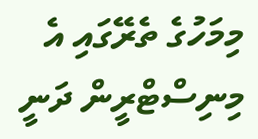މިމަހުގެ ތެރޭގައި އެ މިނިސްޓްރީން ދަނީ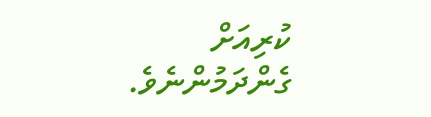ކުރިއަށް ގެންދަމުންނެވެ.